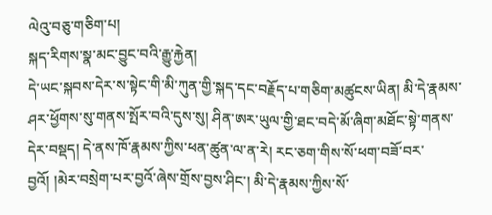ལེའུ་བཅུ་གཅིག་པ།
སྐད་རིགས་སྣ་མང་བྱུང་བའི་རྒྱུ་རྐྱེན།
དེ་ཡང་སྐབས་དེར་ས་སྟེང་གི་མི་ཀུན་གྱི་སྐད་དང་བརྗོད་པ་གཅིག་མཚུངས་ཡིན། མི་དེ་རྣམས་ཤར་ཕྱོགས་སུ་གནས་སྤོར་བའི་དུས་སུ། ཤིན་ཨར་ཡུལ་གྱི་ཐང་བདེ་མོ་ཞིག་མཐོང་སྟེ་གནས་དེར་བསྡད། དེ་ནས་ཁོ་རྣམས་ཀྱིས་ཕན་ཚུན་ལ་ན་རེ། རང་ཅག་གིས་སོ་ཕག་བཟོ་བར་བྱའོ། །མེར་བསྲེག་པར་བྱའོ་ཞེས་གྲོས་བྱས་ཤིང་། མི་དེ་རྣམས་ཀྱིས་སོ་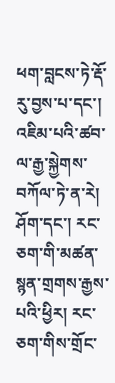ཕག་བླངས་ཏེ་རྡོ་རུ་བྱས་པ་དང་། འཇིམ་པའི་ཚབ་ལ་རྒྱ་སྐྱེགས་བཀོལ་ཏེ་ན་རེ། ཤོག་དང་། རང་ཅག་གི་མཚན་སྙན་གྲགས་རྒྱས་པའི་ཕྱིར། རང་ཅག་གིས་གྲོང་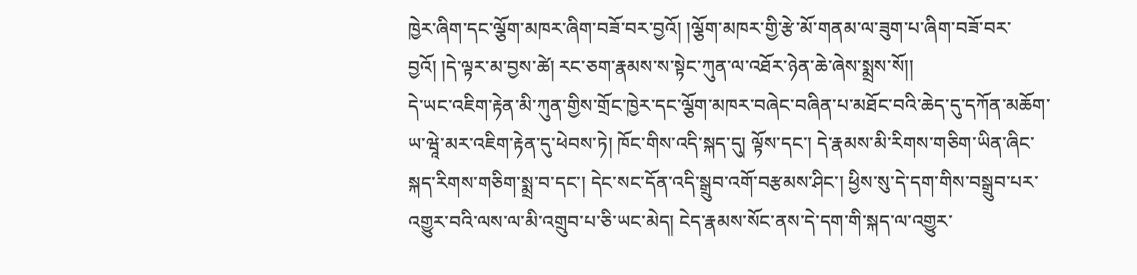ཁྱེར་ཞིག་དང་ལྕོག་མཁར་ཞིག་བཟོ་བར་བྱའོ། །ལྕོག་མཁར་གྱི་རྩེ་མོ་གནམ་ལ་ཟུག་པ་ཞིག་བཟོ་བར་བྱའོ། །དེ་ལྟར་མ་བྱས་ཚེ། རང་ཅག་རྣམས་ས་སྟེང་ཀུན་ལ་འཐོར་ཉེན་ཆེ་ཞེས་སྨྲས་སོ།།
དེ་ཡང་འཇིག་རྟེན་མི་ཀུན་གྱིས་གྲོང་ཁྱེར་དང་ལྕོག་མཁར་བཞེང་བཞིན་པ་མཐོང་བའི་ཆེད་དུ་དཀོན་མཆོག་ཡ་ཝཱེ་མར་འཇིག་རྟེན་དུ་ཕེབས་ཏེ། ཁོང་གིས་འདི་སྐད་དུ། ལྟོས་དང་། དེ་རྣམས་མི་རིགས་གཅིག་ཡིན་ཞིང་སྐད་རིགས་གཅིག་སྨྲ་བ་དང་། དེང་སང་དོན་འདི་སྒྲུབ་འགོ་བརྩམས་ཤིང་། ཕྱིས་སུ་དེ་དག་གིས་བསྒྲུབ་པར་འགྱུར་བའི་ལས་ལ་མི་འགྲུབ་པ་ཅི་ཡང་མེད། ངེད་རྣམས་སོང་ནས་དེ་དག་གི་སྐད་ལ་འགྱུར་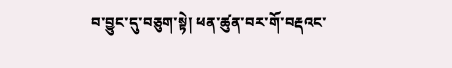བ་བྱུང་དུ་བཅུག་སྟེ། ཕན་ཚུན་བར་གོ་བརྡའང་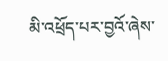མི་འཕྲོད་པར་བྱའོ་ཞེས་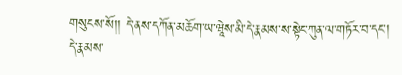གསུངས་སོ།། དེ་ནས་དཀོན་མཆོག་ཡ་ཝཱེས་མི་དེ་རྣམས་ས་སྟེང་ཀུན་ལ་གཏོར་བ་དང་། དེ་རྣམས་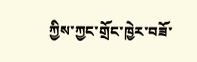ཀྱིས་ཀྱང་གྲོང་ཁྱེར་བཟོ་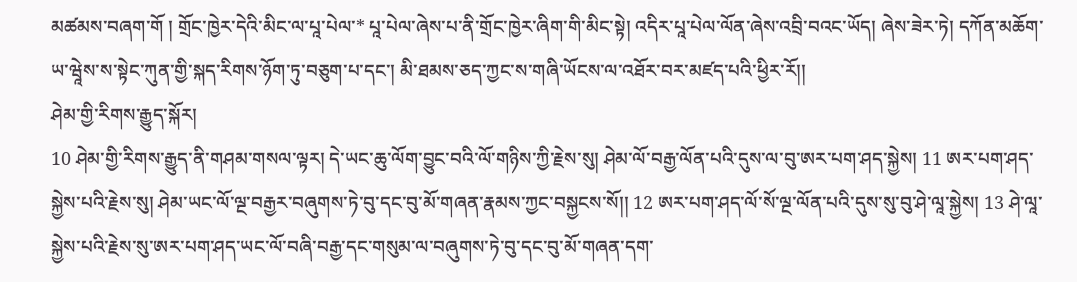མཚམས་བཞག་གོ ། གྲོང་ཁྱེར་དེའི་མིང་ལ་པཱ་པེལ་* པཱ་པེལ་ཞེས་པ་ནི་གྲོང་ཁྱེར་ཞིག་གི་མིང་སྟེ། འདིར་པཱ་པེལ་ལོན་ཞེས་འབྲི་བའང་ཡོད། ཞེས་ཟེར་ཏེ། དཀོན་མཆོག་ཡ་ཝཱེས་ས་སྟེང་ཀུན་གྱི་སྐད་རིགས་ཉོག་ཏུ་བཅུག་པ་དང་། མི་ཐམས་ཅད་ཀྱང་ས་གཞི་ཡོངས་ལ་འཐོར་བར་མཛད་པའི་ཕྱིར་རོ།།
ཤེམ་གྱི་རིགས་རྒྱུད་སྐོར།
10 ཤེམ་གྱི་རིགས་རྒྱུད་ནི་གཤམ་གསལ་ལྟར། དེ་ཡང་ཆུ་ལོག་བྱུང་བའི་ལོ་གཉིས་ཀྱི་རྗེས་སུ། ཤེམ་ལོ་བརྒྱ་ལོན་པའི་དུས་ལ་བུ་ཨར་པག་ཤད་སྐྱེས། 11 ཨར་པག་ཤད་སྐྱེས་པའི་རྗེས་སུ། ཤེམ་ཡང་ལོ་ལྔ་བརྒྱར་བཞུགས་ཏེ་བུ་དང་བུ་མོ་གཞན་རྣམས་ཀྱང་བསྐྱངས་སོ།། 12 ཨར་པག་ཤད་ལོ་སོ་ལྔ་ལོན་པའི་དུས་སུ་བུ་ཤེ་ལཱ་སྐྱེས། 13 ཤེ་ལཱ་སྐྱེས་པའི་རྗེས་སུ་ཨར་པག་ཤད་ཡང་ལོ་བཞི་བརྒྱ་དང་གསུམ་ལ་བཞུགས་ཏེ་བུ་དང་བུ་མོ་གཞན་དག་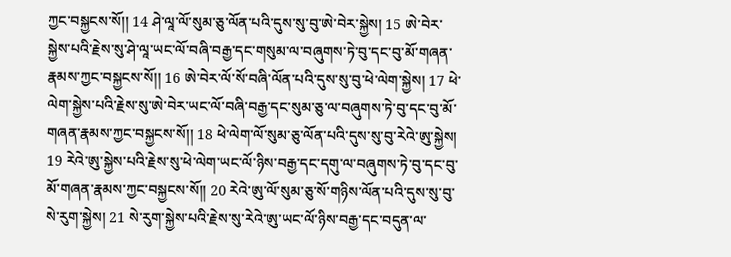ཀྱང་བསྐྱངས་སོ།། 14 ཤེ་ལཱ་ལོ་སུམ་ཅུ་ལོན་པའི་དུས་སུ་བུ་ཨེ་བེར་སྐྱེས། 15 ཨེ་བེར་སྐྱེས་པའི་རྗེས་སུ་ཤེ་ལཱ་ཡང་ལོ་བཞི་བརྒྱ་དང་གསུམ་ལ་བཞུགས་ཏེ་བུ་དང་བུ་མོ་གཞན་རྣམས་ཀྱང་བསྐྱངས་སོ།། 16 ཨེ་བེར་ལོ་སོ་བཞི་ལོན་པའི་དུས་སུ་བུ་ཕེ་ལེག་སྐྱེས། 17 ཕེ་ལེག་སྐྱེས་པའི་རྗེས་སུ་ཨེ་བེར་ཡང་ལོ་བཞི་བརྒྱ་དང་སུམ་ཅུ་ལ་བཞུགས་ཏེ་བུ་དང་བུ་མོ་གཞན་རྣམས་ཀྱང་བསྐྱངས་སོ།། 18 ཕེ་ལེག་ལོ་སུམ་ཅུ་ལོན་པའི་དུས་སུ་བུ་རེའེ་ཨུ་སྐྱེས། 19 རེའེ་ཨུ་སྐྱེས་པའི་རྗེས་སུ་ཕེ་ལེག་ཡང་ལོ་ཉིས་བརྒྱ་དང་དགུ་ལ་བཞུགས་ཏེ་བུ་དང་བུ་མོ་གཞན་རྣམས་ཀྱང་བསྐྱངས་སོ།། 20 རེའེ་ཨུ་ལོ་སུམ་ཅུ་སོ་གཉིས་ལོན་པའི་དུས་སུ་བུ་སེ་རུག་སྐྱེས། 21 སེ་རུག་སྐྱེས་པའི་རྗེས་སུ་རེའེ་ཨུ་ཡང་ལོ་ཉིས་བརྒྱ་དང་བདུན་ལ་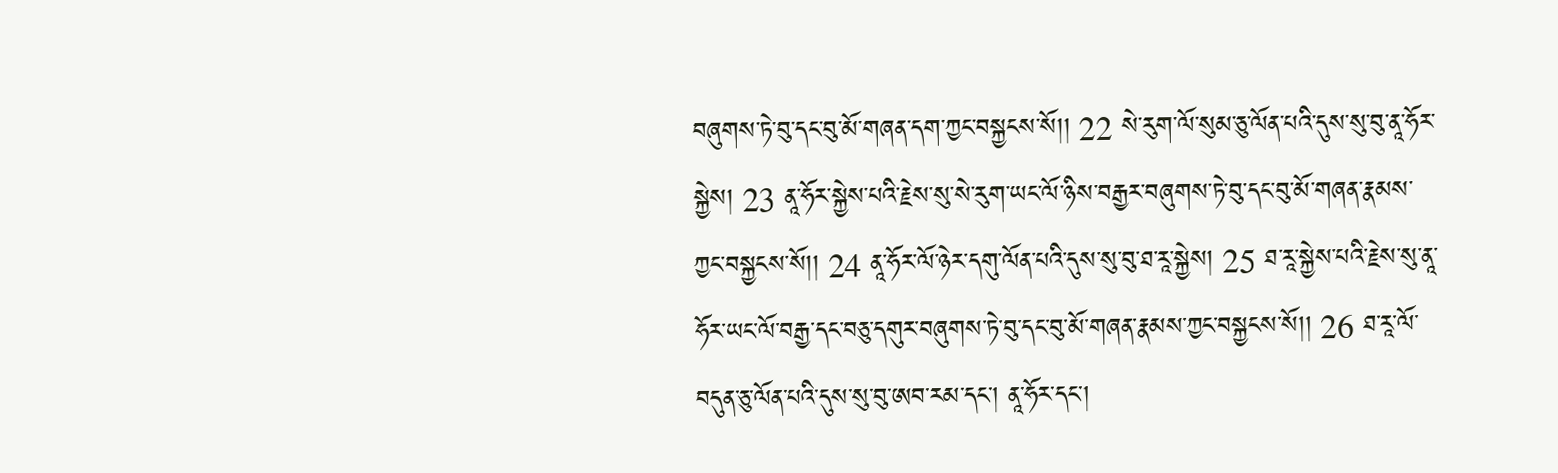བཞུགས་ཏེ་བུ་དང་བུ་མོ་གཞན་དག་ཀྱང་བསྐྱངས་སོ།། 22 སེ་རུག་ལོ་སུམ་ཅུ་ལོན་པའི་དུས་སུ་བུ་ནཱ་ཧོར་སྐྱེས། 23 ནཱ་ཧོར་སྐྱེས་པའི་རྗེས་སུ་སེ་རུག་ཡང་ལོ་ཉིས་བརྒྱར་བཞུགས་ཏེ་བུ་དང་བུ་མོ་གཞན་རྣམས་ཀྱང་བསྐྱངས་སོ།། 24 ནཱ་ཧོར་ལོ་ཉེར་དགུ་ལོན་པའི་དུས་སུ་བུ་ཐ་རཱ་སྐྱེས། 25 ཐ་རཱ་སྐྱེས་པའི་རྗེས་སུ་ནཱ་ཧོར་ཡང་ལོ་བརྒྱ་དང་བཅུ་དགུར་བཞུགས་ཏེ་བུ་དང་བུ་མོ་གཞན་རྣམས་ཀྱང་བསྐྱངས་སོ།། 26 ཐ་རཱ་ལོ་བདུན་ཅུ་ལོན་པའི་དུས་སུ་བུ་ཨབ་རམ་དང་། ནཱ་ཧོར་དང་།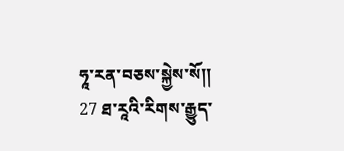ཧཱ་རན་བཅས་སྐྱེས་སོ།།
27 ཐ་རཱའི་རིགས་རྒྱུད་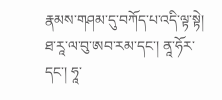རྣམས་གཤམ་དུ་བཀོད་པ་འདི་ལྟ་སྟེ། ཐ་རཱ་ལ་བུ་ཨབ་རམ་དང་། ནཱ་ཧོར་དང་། ཧཱ་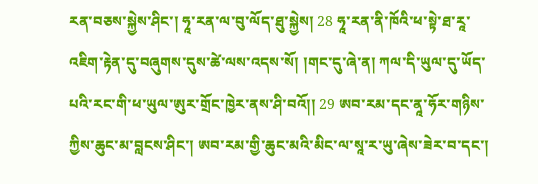རན་བཅས་སྐྱེས་ཤིང་། ཧཱ་རན་ལ་བུ་ལོད་ཐུ་སྐྱེས། 28 ཧཱ་རན་ནི་ཁོའི་ཕ་སྟེ་ཐ་རཱ་འཇིག་རྟེན་དུ་བཞུགས་དུས་ཚེ་ལས་འདས་སོ། །གང་དུ་ཞེ་ན། ཀལ་དི་ཡུལ་དུ་ཡོད་པའི་རང་གི་ཕ་ཡུལ་ཨུར་གྲོང་ཁྱེར་ནས་ཤི་བའོ།། 29 ཨབ་རམ་དང་ནཱ་ཧོར་གཉིས་ཀྱིས་ཆུང་མ་བླངས་ཤིང་། ཨབ་རམ་གྱི་ཆུང་མའི་མིང་ལ་སཱ་ར་ཡུ་ཞེས་ཟེར་བ་དང་།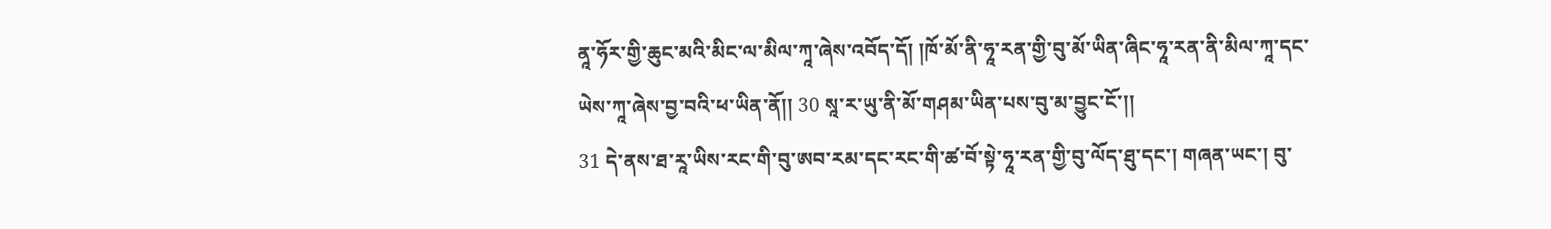ནཱ་ཧོར་གྱི་ཆུང་མའི་མིང་ལ་མིལ་ཀཱ་ཞེས་འབོད་དོ། །ཁོ་མོ་ནི་ཧཱ་རན་གྱི་བུ་མོ་ཡིན་ཞིང་ཧཱ་རན་ནི་མིལ་ཀཱ་དང་ཡེས་ཀཱ་ཞེས་བྱ་བའི་ཕ་ཡིན་ནོ།། 30 སཱ་ར་ཡུ་ནི་མོ་གཤམ་ཡིན་པས་བུ་མ་བྱུང་ངོ་།།
31 དེ་ནས་ཐ་རཱ་ཡིས་རང་གི་བུ་ཨབ་རམ་དང་རང་གི་ཚ་བོ་སྟེ་ཧཱ་རན་གྱི་བུ་ལོད་ཐུ་དང་། གཞན་ཡང་། བུ་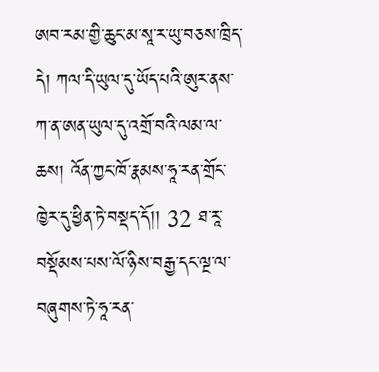ཨབ་རམ་གྱི་ཆུང་མ་སཱ་ར་ཡུ་བཅས་ཁྲིད་དེ། ཀལ་དི་ཡུལ་དུ་ཡོད་པའི་ཨུར་ནས་ཀ་ན་ཨན་ཡུལ་དུ་འགྲོ་བའི་ལམ་ལ་ཆས། འོན་ཀྱང་ཁོ་རྣམས་ཧཱ་རན་གྲོང་ཁྱེར་དུ་ཕྱིན་ཏེ་བསྡད་དོ།། 32 ཐ་རཱ་བསྡོམས་པས་ལོ་ཉིས་བརྒྱ་དང་ལྔ་ལ་བཞུགས་ཏེ་ཧཱ་རན་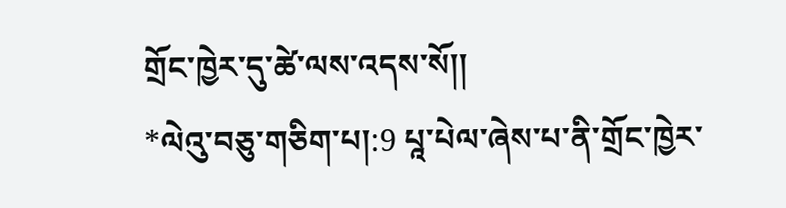གྲོང་ཁྱེར་དུ་ཚེ་ལས་འདས་སོ།།
*ལེའུ་བཅུ་གཅིག་པ།:9 པཱ་པེལ་ཞེས་པ་ནི་གྲོང་ཁྱེར་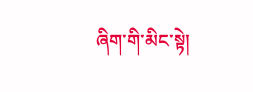ཞིག་གི་མིང་སྟེ།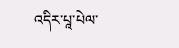འདིར་པཱ་པེལ་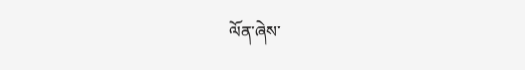ལོན་ཞེས་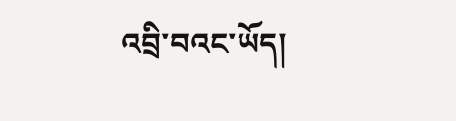འབྲི་བའང་ཡོད།